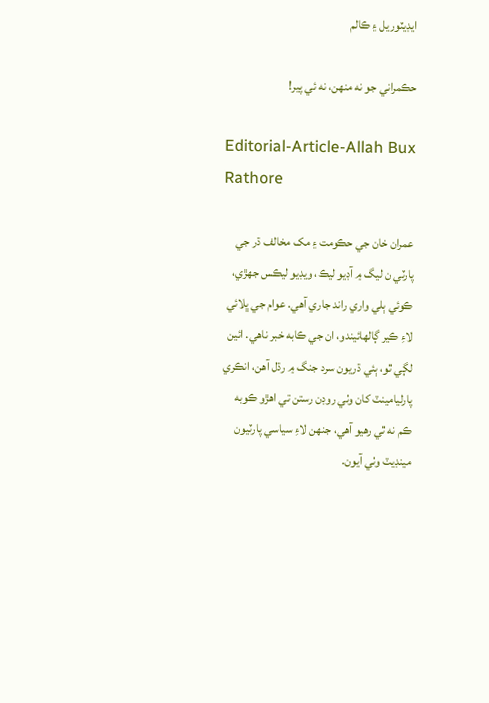ايڊيٽوريل ۽ ڪالم

حڪمراني جو نه منهن، نه ئي پير!

Editorial-Article-Allah Bux Rathore

عمران خان جي حڪومت ۽ مک مخالف ڌر جي پارٽي ن ليگ ۾ آڊيو ليڪ، ويڊيو ليڪس جهڙي، ڪوئي ٻلي واري راند جاري آهي. عوام جي ڀلائي لاءِ ڪير ڳالهائيندو، ان جي ڪابه خبر ناهي. ائين لڳي ٿو، ٻئي ڌريون سرد جنگ ۾ رڌل آهن، انڪري پارليامينٽ کان وٺي روڊن رستن تي اهڙو ڪوبه ڪم نه ٿي رهيو آهي، جنهن لاءِ سياسي پارٽيون مينڊيٽ وٺي آيون.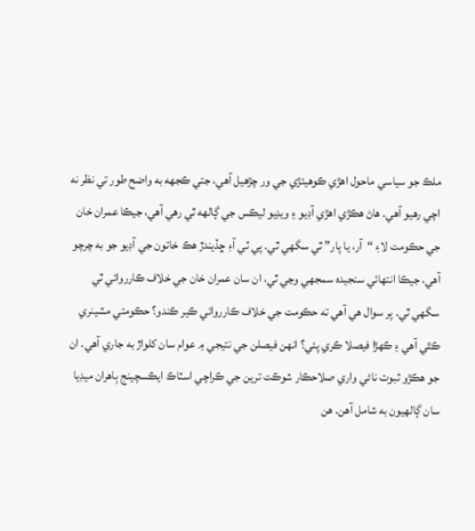ملڪ جو سياسي ماحول اهڙي ڪوهيئڙي جي ور چڙهيل آهي، جتي ڪجهه به واضح طور تي نظر نه اچي رهيو آهي. هاڻ هڪڙي اهڙي آڊيو ۽ ويڊيو ليڪس جي ڳالهه ٿي رهي آهي، جيڪا عمران خان جي حڪومت لاءِ “آر، يا پار” ٿي سگهي ٿي. پي ٽي آءِ ڇڏيندڙ هڪ خاتون جي آڊيو جو به چرچو آهي، جيڪا انتهائي سنجيده سمجهي وڃي ٿي، ان سان عمران خان جي خلاف ڪارروائي ٿي سگهي ٿي. پر سوال هي آهي ته حڪومت جي خلاف ڪارروائي ڪير ڪندو؟ حڪومتي مشينري ڪٿي آهي ۽ ڪهڙا فيصلا ڪري پئي؟ انهن فيصلن جي نتيجي ۾ عوام سان کلواڙ به جاري آهي. ان جو هڪڙو ثبوت ناڻي واري صلاحڪار شوڪت ترين جي ڪراچي اسٽاڪ ايڪسچينج ٻاهران ميڊيا سان ڳالهيون به شامل آهن. هن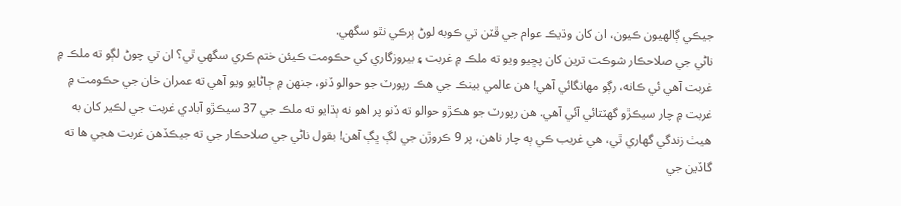جيڪي ڳالهيون ڪيون، ان کان وڌيڪ عوام جي ڦٽن تي ڪوبه لوڻ ٻرڪي نٿو سگهي.
ناڻي جي صلاحڪار شوڪت ترين کان پڇيو ويو ته ملڪ ۾ غربت ۽ بيروزگاري کي حڪومت ڪيئن ختم ڪري سگهي ٿي؟ ان تي چوڻ لڳو ته ملڪ ۾ غربت آهي ئي ڪانه، رڳو مهانگائي آهي! هن عالمي بينڪ جي هڪ رپورٽ جو حوالو ڏنو، جنهن ۾ ڄاڻايو ويو آهي ته عمران خان جي حڪومت ۾ غربت ۾ چار سيڪڙو گهٽتائي آئي آهي. هن رپورٽ جو هڪڙو حوالو ته ڏنو پر اهو نه ٻڌايو ته ملڪ جي 37 سيڪڙو آبادي غربت جي لڪير کان به هيٺ زندگي گهاري ٿي، هي غريب ڪي ٻه چار ناهن، پر 9 ڪروڙن جي لڳ ڀڳ آهن! بقول ناڻي جي صلاحڪار جي ته جيڪڏهن غربت هجي ها ته گاڏين جي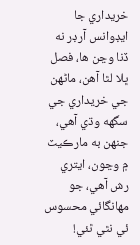خريداري جا ايڊوانس آرڊر نه ڏنا وڃن ها، فصل ڀلا لٿا آهن، ماڻهن جي خريداري جي سگهه وڌي آهي، جنهن به مارڪيٽ ۾ وڃون، ايتري رش آهي، جو مهانگائي محسوس ئي نٿي ٿئي!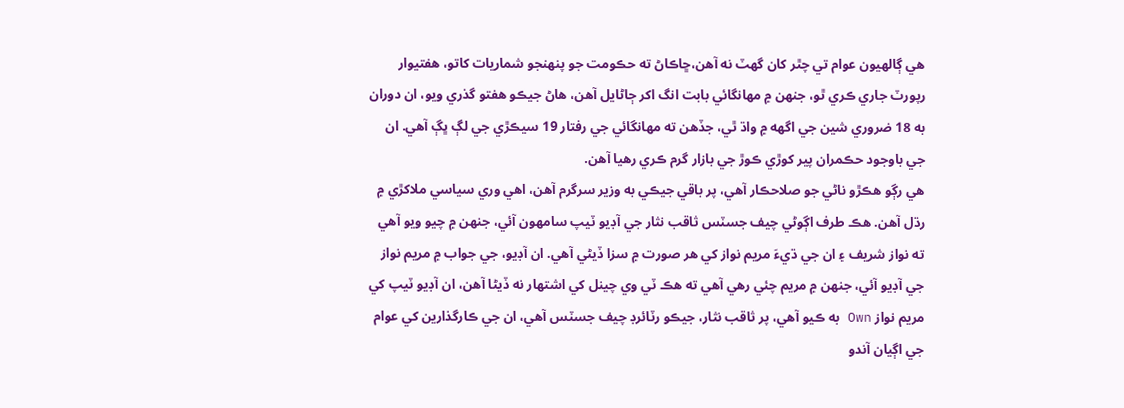هي ڳالهيون عوام تي چٿر کان گهٽ نه آهن،ڇاڪاڻ ته حڪومت جو پنهنجو شماريات کاتو، هفتيوار رپورٽ جاري ڪري ٿو، جنهن ۾ مهانگائي بابت انگ اکر ڄاڻايل آهن، هاڻ جيڪو هفتو گذري ويو، ان دوران به 18 ضروري شين جي اگهه ۾ واڌ ٿي، جڏهن ته مهانگائي جي رفتار 19 سيڪڙي جي لڳ ڀڳ آهي. ان جي باوجود حڪمران پير کوڙي ڪوڙ جي بازار گرم ڪري رهيا آهن.
هي رڳو هڪڙو ناڻي جو صلاحڪار آهي، پر باقي جيڪي به وزير سرگرم آهن، اهي وري سياسي ملاکڙي ۾ رڌل آهن. هڪ طرف اڳوڻي چيف جسٽس ثاقب نثار جي آڊيو ٽيپ سامهون آئي، جنهن ۾ چيو ويو آهي ته نواز شريف ۽ ان جي ڌيءَ مريم نواز کي هر صورت ۾ سزا ڏيڻي آهي. ان آڊيو، جي جواب ۾ مريم نواز جي آڊيو آئي، جنهن ۾ مريم چئي رهي آهي ته هڪ ٽي وي چينل کي اشتهار نه ڏيڻا آهن، ان آڊيو ٽيپ کي مريم نواز Own به ڪيو آهي، پر ثاقب نثار، جيڪو رٽائرڊ چيف جسٽس آهي، ان جي ڪارگذارين کي عوام جي اڳيان آندو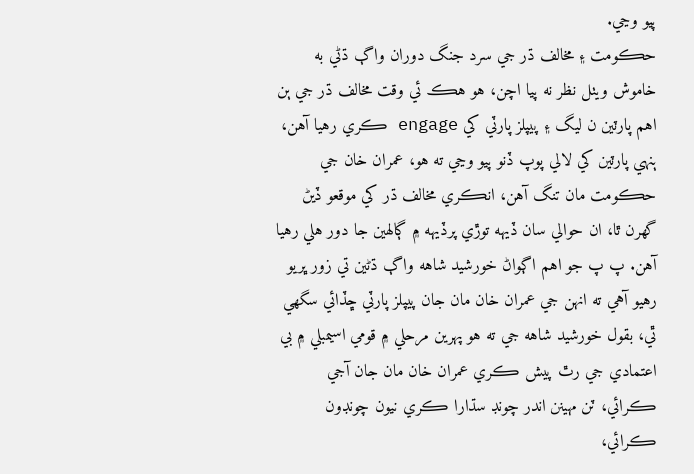پيو وڃي.
حڪومت ۽ مخالف ڌر جي سرد جنگ دوران واڳ ڌڻي به خاموش ويٺل نظر نه پيا اچن، هو هڪ ئي وقت مخالف ڌر جي ٻن اهم پارٽين ن ليگ ۽ پيپلز پارٽي کي engage ڪري رهيا آهن، ٻنهي پارٽين کي لالي پوپ ڏنو پيو وڃي ته هو، عمران خان جي حڪومت مان تنگ آهن، انڪري مخالف ڌر کي موقعو ڏيڻ گهرن ٿا، ان حوالي سان ڏيهه توڙي پرڏيهه ۾ ڳالهين جا دور هلي رهيا آهن. پ پ جو اهم اڳواڻ خورشيد شاهه واڳ ڌڻين تي زور ڀريو رهيو آهي ته انهن جي عمران خان مان جان پيپلز پارٽي ڇڏائي سگهي ٿي، بقول خورشيد شاهه جي ته هو پهرين مرحلي ۾ قومي اسيمبلي ۾ بي اعتمادي جي رٿ پيش ڪري عمران خان مان جان آجي ڪرائي، ٽن مهينن اندر چونڊ سڌارا ڪري نيون چونڊون ڪرائي،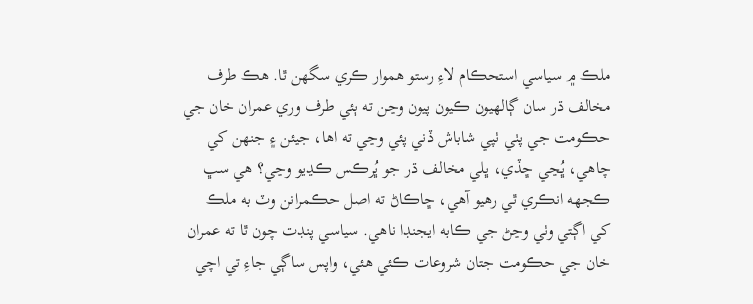ملڪ ۾ سياسي استحڪام لاءِ رستو هموار ڪري سگهن ٿا. هڪ طرف مخالف ڌر سان ڳالهيون ڪيون پيون وڃن ته ٻئي طرف وري عمران خان جي حڪومت جي پٺي ٺپي شاباش ڏني پئي وڃي ته اها، جيئن ۽ جنهن کي چاهي، ڀُڃي ڇڏي، ڀلي مخالف ڌر جو ڀُرڪس ڪڍيو وڃي؟ هي سڀ ڪجهه انڪري ٿي رهيو آهي، ڇاڪاڻ ته اصل حڪمرانن وٽ به ملڪ کي اڳتي وٺي وڃڻ جي ڪابه ايجنڊا ناهي. سياسي پنڊت چون ٿا ته عمران خان جي حڪومت جتان شروعات ڪئي هئي، واپس ساڳي جاءِ تي اچي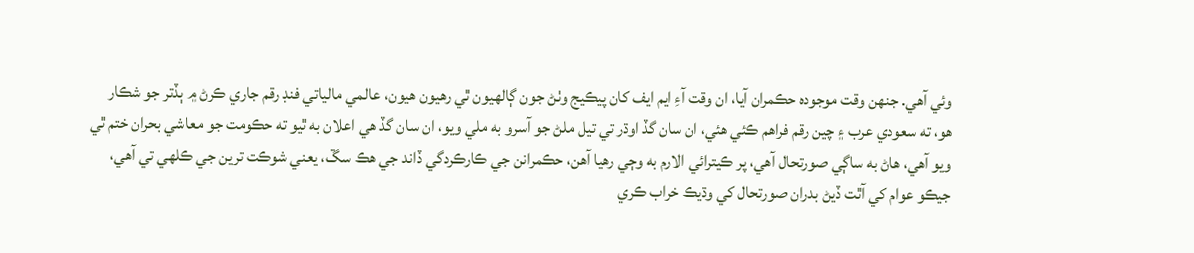وئي آهي. جنهن وقت موجوده حڪمران آيا، ان وقت آءِ ايم ايف کان پيڪيج وٺڻ جون ڳالهيون ٿي رهيون هيون، عالمي مالياتي فنڊ رقم جاري ڪرڻ ۾ ٻڏتر جو شڪار هو، ته سعودي عرب ۽ چين رقم فراهم ڪئي هئي، ان سان گڏ اوڌر تي تيل ملڻ جو آسرو به ملي ويو، ان سان گڏ هي اعلان به ٿيو ته حڪومت جو معاشي بحران ختم ٿي ويو آهي، هاڻ به ساڳي صورتحال آهي، پر ڪيترائي الارم به وڄي رهيا آهن، حڪمرانن جي ڪارڪردگي ڏاند جي هڪ سڱ، يعني شوڪت ترين جي ڪلهي تي آهي، جيڪو عوام کي آٿت ڏيڻ بدران صورتحال کي وڌيڪ خراب ڪري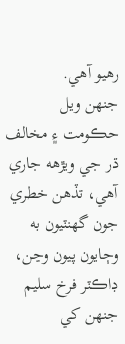رهيو آهي.
جنهن ويل حڪومت ۽ مخالف ڌر جي ويڙهه جاري آهي، تڏهن خطري جون گهنٽيون به وڄايون پيون وڃن، ڊاڪٽر فرخ سليم جنهن کي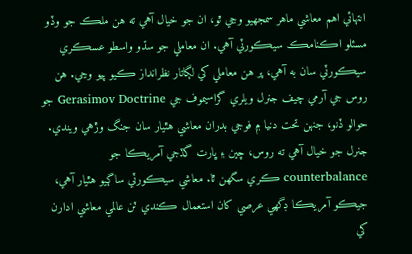انتهائي اهم معاشي ماهر سمجهيو وڃي ٿو، ان جو خيال آهي ته هن ملڪ جو وڏو مسئلو اڪنامڪ سيڪورٽي آهي. ان معاملي جو سڌو واسطو عسڪري سيڪورٽي سان به آهي، پر هن معاملي کي لڳاتار نظرانداز ڪيو پيو وڃي. هن روس جي آرمي چيف جنرل ويلري گراسيموف جي Gerasimov Doctrine جو حوالو ڏنو، جنهن تحت دنيا ۾ فوجي بدران معاشي هٿيار سان جنگ وڙهي ويندي. جنرل جو خيال آهي ته روس، چين ۽ ڀارت گڏجي آمريڪا جو counterbalance ڪري سگهن ٿا. معاشي سيڪورٽي ساڳيو هٿيار آهي، جيڪو آمريڪا ڊگهي عرصي کان استعمال ڪندي ٽن عالمي معاشي ادارن کي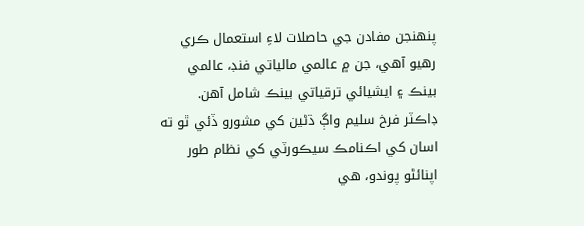پنهنجن مفادن جي حاصلات لاءِ استعمال ڪري رهيو آهي، جن ۾ عالمي مالياتي فنڊ، عالمي بينڪ ۽ ايشيائي ترقياتي بينڪ شامل آهن.
ڊاڪٽر فرخ سليم واڳ ڌڻين کي مشورو ڏئي ٿو ته اسان کي اڪنامڪ سيڪورٽي کي نظام طور اپنائڻو پوندو، هي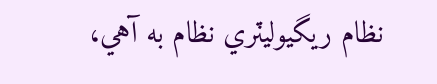نظام ريگيوليٽري نظام به آهي،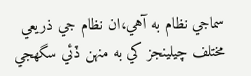سماجي نظام به آهي،ان نظام جي ذريعي مختلف چيلينجز کي به منهن ڏئي سگهجي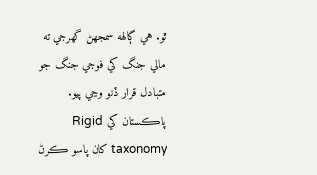ٿو. هي ڳالهه سمجهڻ گهرجي ته مالي جنگ کي فوجي جنگ جو متبادل قرار ڏنو وڃي پيو. پاڪستان کي Rigid taxonomy کان پاسو ڪرڻ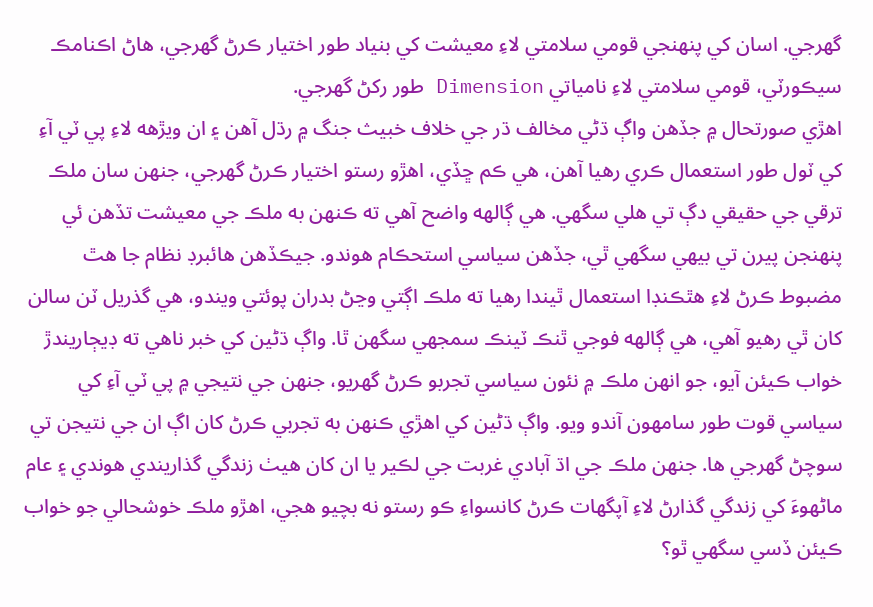گهرجي. اسان کي پنهنجي قومي سلامتي لاءِ معيشت کي بنياد طور اختيار ڪرڻ گهرجي، هاڻ اڪنامڪ سيڪورٽي، قومي سلامتي لاءِ نامياتي Dimension طور رکڻ گهرجي.
اهڙي صورتحال ۾ جڏهن واڳ ڌڻي مخالف ڌر جي خلاف خبيث جنگ ۾ رڌل آهن ۽ ان ويڙهه لاءِ پي ٽي آءِ کي ٽول طور استعمال ڪري رهيا آهن، هي ڪم ڇڏي، اهڙو رستو اختيار ڪرڻ گهرجي، جنهن سان ملڪ ترقي جي حقيقي دڳ تي هلي سگهي. هي ڳالهه واضح آهي ته ڪنهن به ملڪ جي معيشت تڏهن ئي پنهنجن پيرن تي بيهي سگهي ٿي، جڏهن سياسي استحڪام هوندو. جيڪڏهن هائبرڊ نظام جا هٿ مضبوط ڪرڻ لاءِ هٿڪنڊا استعمال ٿيندا رهيا ته ملڪ اڳتي وڃڻ بدران پوئتي ويندو، هي گذريل ٽن سالن کان ٿي رهيو آهي، هي ڳالهه فوجي ٿنڪ ٽينڪ سمجهي سگهن ٿا. واڳ ڌڻين کي خبر ناهي ته ڊيڄاريندڙ خواب ڪيئن آيو، جو انهن ملڪ ۾ نئون سياسي تجربو ڪرڻ گهريو، جنهن جي نتيجي ۾ پي ٽي آءِ کي سياسي قوت طور سامهون آندو ويو. واڳ ڌڻين کي اهڙي ڪنهن به تجربي ڪرڻ کان اڳ ان جي نتيجن تي سوچڻ گهرجي ها. جنهن ملڪ جي اڌ آبادي غربت جي لڪير يا ان کان هيٺ زندگي گذاريندي هوندي ۽ عام ماڻهوءَ کي زندگي گذارڻ لاءِ آپگهات ڪرڻ کانسواءِ ڪو رستو نه بچيو هجي، اهڙو ملڪ خوشحالي جو خواب ڪيئن ڏسي سگهي ٿو؟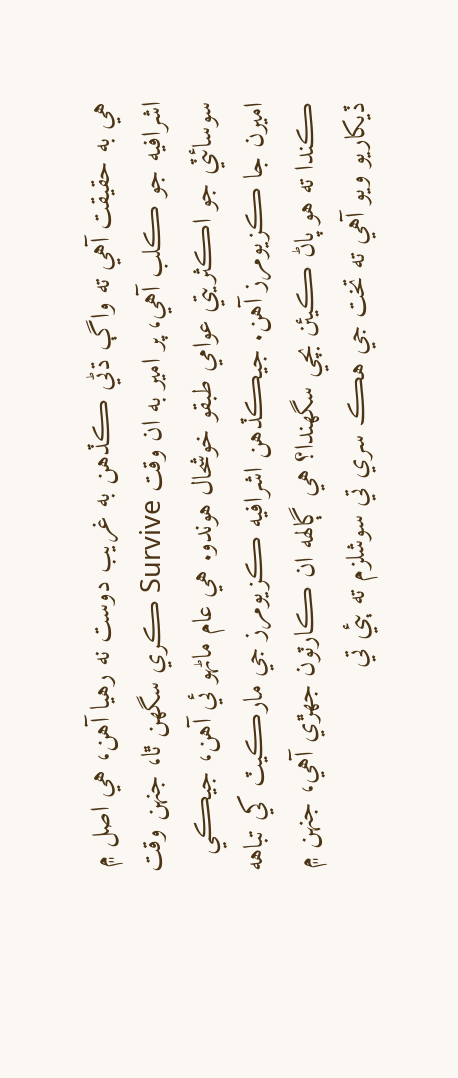هي به حقيقت آهي ته واڳ ڌڻي ڪڏهن به غريب دوست نه رهيا آهن، هي اصل ۾ اشرافيه جو ڪلب آهي، پر امير به ان وقت Survive ڪري سگهن ٿا، جنهن وقت سوسائٽي جو اڪثريتي عوامي طبقو خوشحال هوندو. هي عام ماڻهو ئي آهن، جيڪي اميرن جا ڪزيومرز آهن. جيڪڏهن اشرافيه ڪزيومرز جي مارڪيٽ کي تباهه ڪندا ته هو پاڻ ڪيئن بچي سگهندا؟ هي ڳالهه ان ڪارٽون جهڙي آهي، جنهن ۾ ڏيکاريو ويو آهي ته تخت جي هڪ سري تي سوشلزم ته ٻئي تي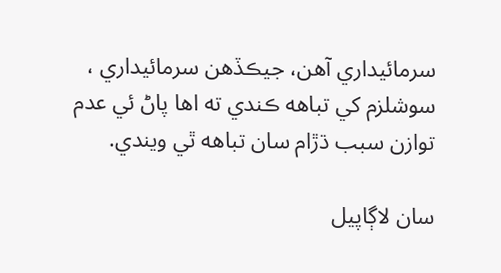سرمائيداري آهن، جيڪڏهن سرمائيداري ، سوشلزم کي تباهه ڪندي ته اها پاڻ ئي عدم توازن سبب ڌڙام سان تباهه ٿي ويندي.

سان لاڳاپيل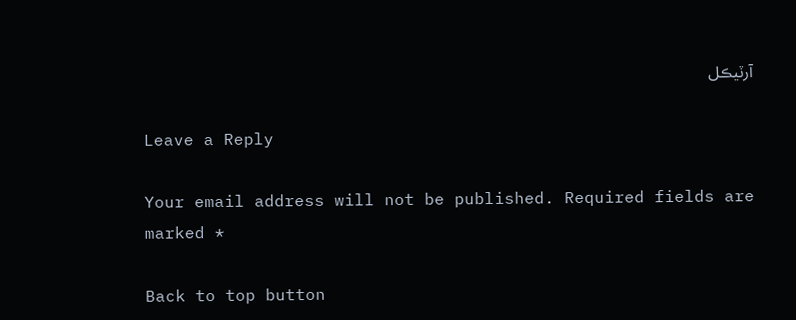آرٽيڪل

Leave a Reply

Your email address will not be published. Required fields are marked *

Back to top button